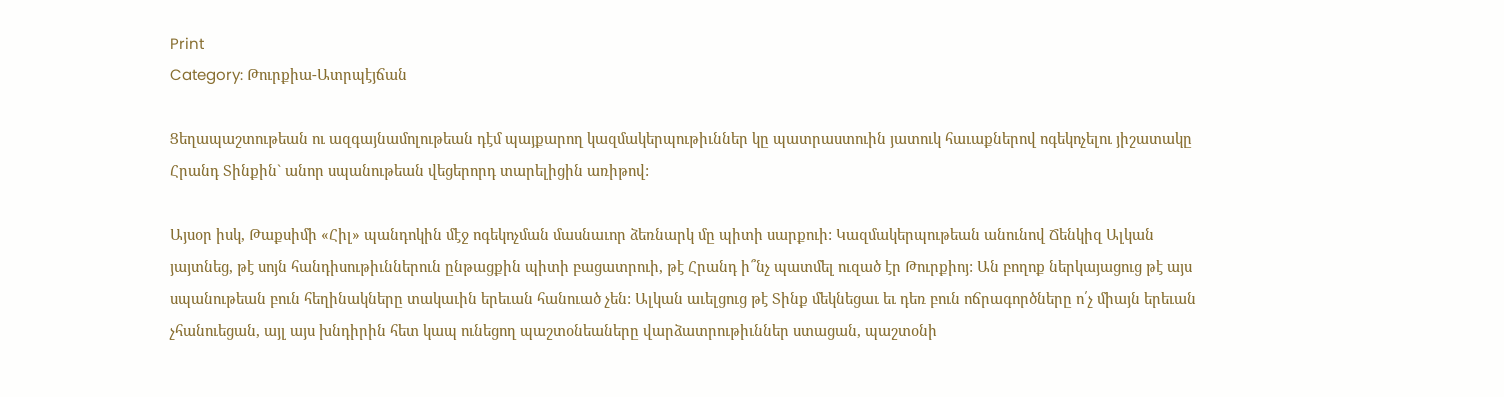Print
Category: Թուրքիա-Ատրպէյճան

Ցեղապաշտութեան ու ազգայնամոլութեան դէմ պայքարող կազմակերպութիւններ կը պատրաստուին յատուկ հաւաքներով ոգեկոչելու յիշատակը Հրանդ Տինքին` անոր սպանութեան վեցերորդ տարելիցին առիթով:

Այսօր իսկ, Թաքսիմի «Հիլ» պանդոկին մէջ ոգեկոչման մասնաւոր ձեռնարկ մը պիտի սարքուի: Կազմակերպութեան անունով Ճենկիզ Ալկան յայտնեց, թէ սոյն հանդիսութիւններուն ընթացքին պիտի բացատրուի, թէ Հրանդ ի՞նչ պատմել ուզած էր Թուրքիոյ: Ան բողոք ներկայացուց թէ այս սպանութեան բուն հեղինակները տակաւին երեւան հանուած չեն: Ալկան աւելցուց թէ Տինք մեկնեցաւ եւ դեռ բուն ոճրագործները ո՛չ միայն երեւան չհանուեցան, այլ այս խնդիրին հետ կապ ունեցող պաշտօնեաները վարձատրութիւններ ստացան, պաշտօնի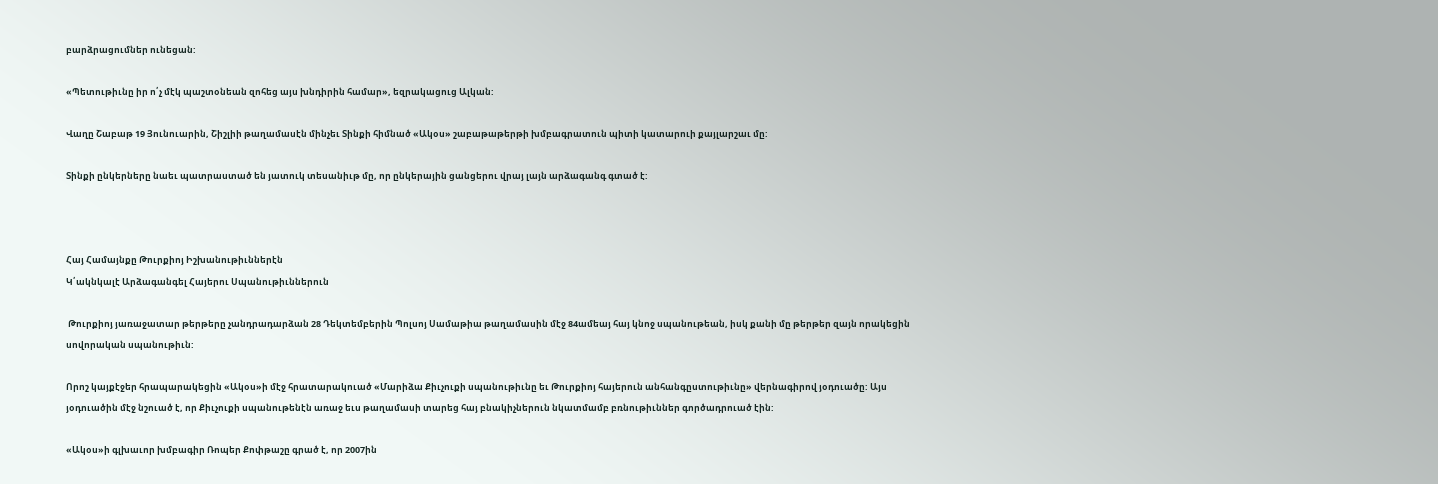բարձրացումներ ունեցան:

«Պետութիւնը իր ո՛չ մէկ պաշտօնեան զոհեց այս խնդիրին համար», եզրակացուց Ալկան:

Վաղը Շաբաթ 19 Յունուարին, Շիշլիի թաղամասէն մինչեւ Տինքի հիմնած «Ակօս» շաբաթաթերթի խմբագրատուն պիտի կատարուի քայլարշաւ մը:

Տինքի ընկերները նաեւ պատրաստած են յատուկ տեսանիւթ մը, որ ընկերային ցանցերու վրայ լայն արձագանգ գտած է:



Հայ Համայնքը Թուրքիոյ Իշխանութիւններէն
Կ՛ակնկալէ Արձագանգել Հայերու Սպանութիւններուն

 Թուրքիոյ յառաջատար թերթերը չանդրադարձան 28 Դեկտեմբերին Պոլսոյ Սամաթիա թաղամասին մէջ 84ամեայ հայ կնոջ սպանութեան, իսկ քանի մը թերթեր զայն որակեցին սովորական սպանութիւն:

Որոշ կայքէջեր հրապարակեցին «Ակօս»ի մէջ հրատարակուած «Մարիձա Քիւչուքի սպանութիւնը եւ Թուրքիոյ հայերուն անհանգըստութիւնը» վերնագիրով յօդուածը: Այս յօդուածին մէջ նշուած է, որ Քիւչուքի սպանութենէն առաջ եւս թաղամասի տարեց հայ բնակիչներուն նկատմամբ բռնութիւններ գործադրուած էին:

«Ակօս»ի գլխաւոր խմբագիր Ռոպեր Քոփթաշը գրած է, որ 2007ին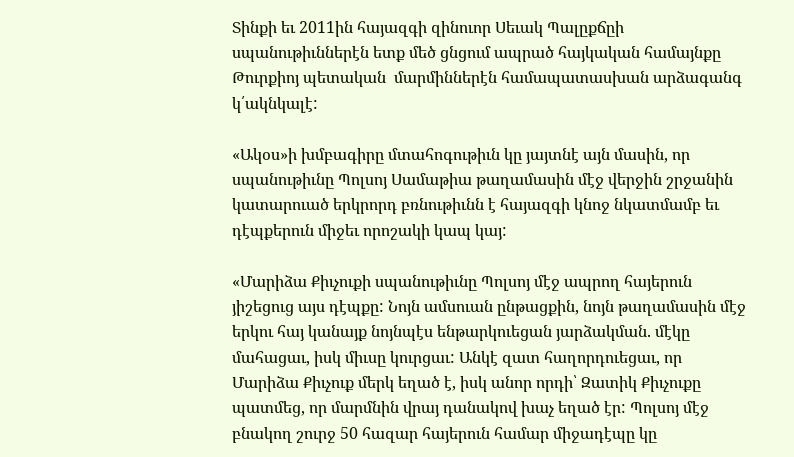Տինքի եւ 2011ին հայազգի զինուոր Սեւակ Պալըքճըի սպանութիւններէն ետք մեծ ցնցում ապրած հայկական համայնքը Թուրքիոյ պետական  մարմիններէն համապատասխան արձագանգ կ՛ակնկալէ:

«Ակօս»ի խմբագիրը մտահոգութիւն կը յայտնէ այն մասին, որ սպանութիւնը Պոլսոյ Սամաթիա թաղամասին մէջ վերջին շրջանին կատարուած երկրորդ բռնութիւնն է հայազգի կնոջ նկատմամբ եւ դէպքերուն միջեւ որոշակի կապ կայ:

«Մարիձա Քիւչուքի սպանութիւնը Պոլսոյ մէջ ապրող հայերուն յիշեցուց այս դէպքը: Նոյն ամսուան ընթացքին, նոյն թաղամասին մէջ երկու հայ կանայք նոյնպէս ենթարկուեցան յարձակման. մէկը մահացաւ, իսկ միւսը կուրցաւ: Անկէ զատ հաղորդուեցաւ, որ Մարիձա Քիւչուք մերկ եղած է, իսկ անոր որդի՝ Զատիկ Քիւչուքը պատմեց, որ մարմնին վրայ դանակով խաչ եղած էր: Պոլսոյ մէջ բնակող շուրջ 50 հազար հայերուն համար միջադէպը կը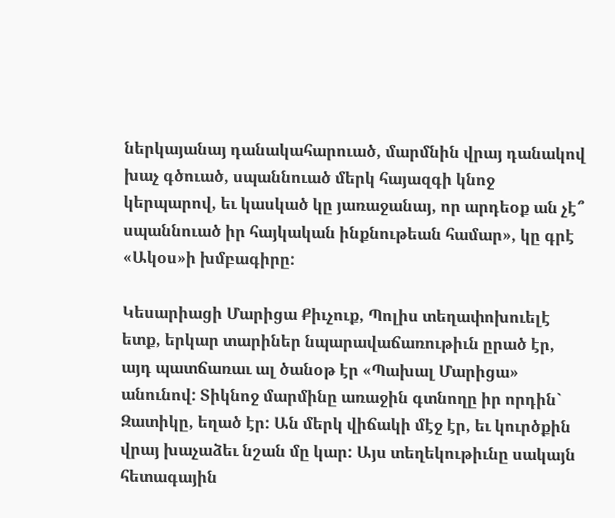ներկայանայ դանակահարուած, մարմնին վրայ դանակով խաչ գծուած, սպաննուած մերկ հայազգի կնոջ կերպարով, եւ կասկած կը յառաջանայ, որ արդեօք ան չէ՞ սպաննուած իր հայկական ինքնութեան համար», կը գրէ «Ակօս»ի խմբագիրը:

Կեսարիացի Մարիցա Քիւչուք, Պոլիս տեղափոխուելէ ետք, երկար տարիներ նպարավաճառութիւն ըրած էր, այդ պատճառաւ ալ ծանօթ էր «Պախալ Մարիցա» անունով: Տիկնոջ մարմինը առաջին գտնողը իր որդին` Զատիկը, եղած էր: Ան մերկ վիճակի մէջ էր, եւ կուրծքին վրայ խաչաձեւ նշան մը կար: Այս տեղեկութիւնը սակայն հետագային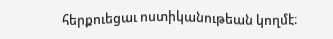հերքուեցաւ ոստիկանութեան կողմէ։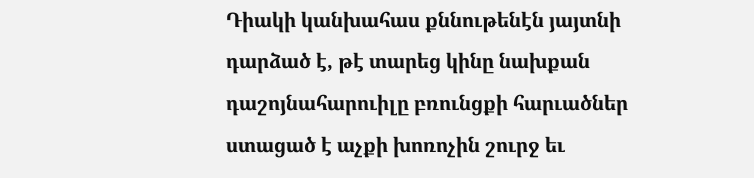Դիակի կանխահաս քննութենէն յայտնի դարձած է, թէ տարեց կինը նախքան դաշոյնահարուիլը բռունցքի հարւածներ ստացած է աչքի խոռոչին շուրջ եւ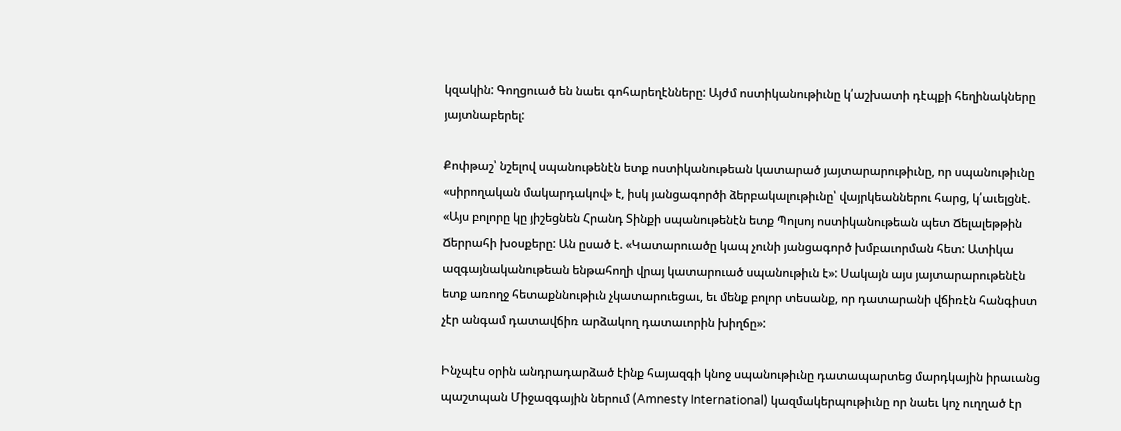կզակին: Գողցուած են նաեւ գոհարեղէնները: Այժմ ոստիկանութիւնը կ՛աշխատի դէպքի հեղինակները յայտնաբերել:

Քոփթաշ՝ նշելով սպանութենէն ետք ոստիկանութեան կատարած յայտարարութիւնը, որ սպանութիւնը «սիրողական մակարդակով» է, իսկ յանցագործի ձերբակալութիւնը՝ վայրկեաններու հարց, կ՛աւելցնէ. «Այս բոլորը կը յիշեցնեն Հրանդ Տինքի սպանութենէն ետք Պոլսոյ ոստիկանութեան պետ Ճելալեթթին Ճերրահի խօսքերը: Ան ըսած է. «Կատարուածը կապ չունի յանցագործ խմբաւորման հետ: Ատիկա ազգայնականութեան ենթահողի վրայ կատարուած սպանութիւն է»: Սակայն այս յայտարարութենէն ետք առողջ հետաքննութիւն չկատարուեցաւ, եւ մենք բոլոր տեսանք, որ դատարանի վճիռէն հանգիստ չէր անգամ դատավճիռ արձակող դատաւորին խիղճը»:

Ինչպէս օրին անդրադարձած էինք հայազգի կնոջ սպանութիւնը դատապարտեց մարդկային իրաւանց պաշտպան Միջազգային ներում (Amnesty International) կազմակերպութիւնը որ նաեւ կոչ ուղղած էր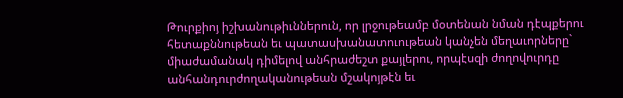Թուրքիոյ իշխանութիւններուն, որ լրջութեամբ մօտենան նման դէպքերու հետաքննութեան եւ պատասխանատուութեան կանչեն մեղաւորները` միաժամանակ դիմելով անհրաժեշտ քայլերու, որպէսզի ժողովուրդը անհանդուրժողականութեան մշակոյթէն եւ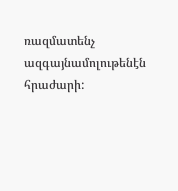ռազմատենչ ազգայնամոլութենէն հրաժարի: